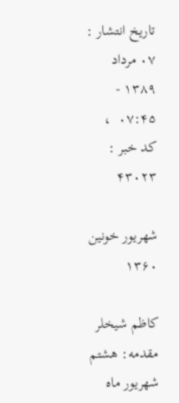تاریخ انتشار : ۰۷ مرداد ۱۳۸۹ - ۰۷:۴۵  ،
کد خبر : ۴۳۰۲۳

شهریور خونین ۱۳۶۰

کاظم شیخلر مقدمه: هشتم شهریور ماه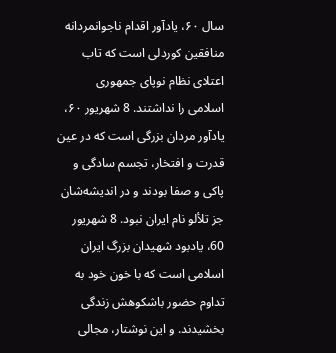سال ۶۰، یادآور اقدام ناجوانمردانه منافقین کوردلی است که تاب اعتلای نظام نوپای جمهوری اسلامی ‌را نداشتند. 8 شهریور ۶۰، یادآور مردان بزرگی است که در عین قدرت و افتخار، تجسم سادگی و پاکی و صفا بودند و در اندیشه‌شان جز تلألو نام ایران نبود. 8 شهریور 60، یادبود شهیدان بزرگ ایران اسلامی ‌است که با خون خود به تداوم حضور باشکوهش زندگی بخشیدند. و این نوشتار، مجالی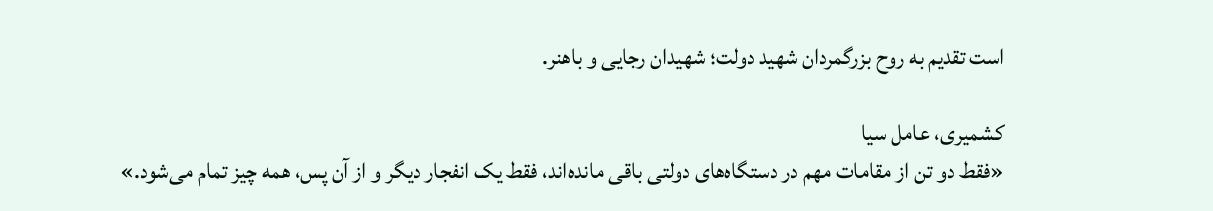است تقدیم به روح بزرگمردان شهید دولت؛ شهیدان رجایی و باهنر.

کشمیری، عامل سیا
«فقط دو تن از مقامات مهم در دستگاه‌های دولتی باقی مانده‌اند، فقط یک انفجار دیگر و از آن پس، همه چیز تمام می‌شود.»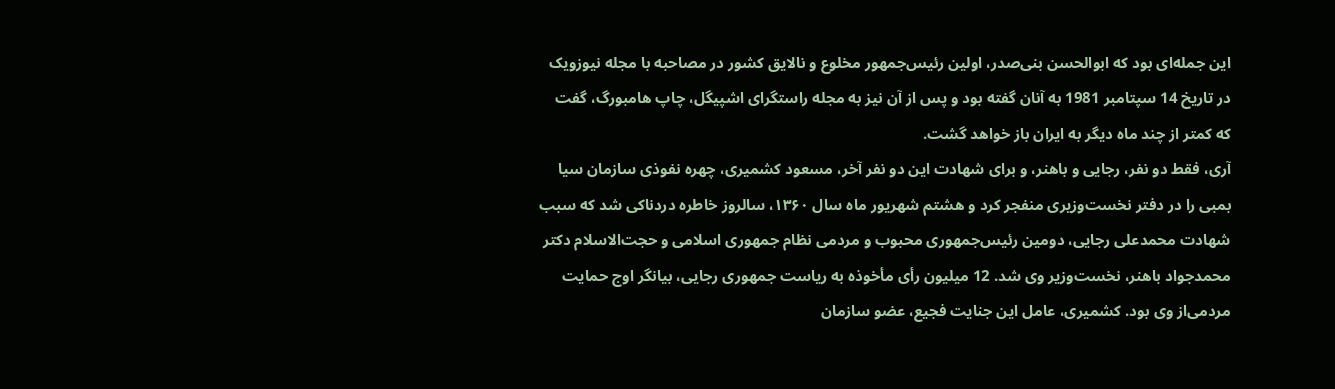این جمله‌ای بود که ابوالحسن بنی‌صدر، اولین رئیس‌جمهور مخلوع و نالایق کشور در مصاحبه با مجله نیوزویک در تاریخ 14 سپتامبر 1981 به آنان گفته بود و پس از آن نیز به مجله راستگرای اشپیگل، چاپ ‌هامبورگ، گفت که کمتر از چند ماه دیگر به ایران باز خواهد گشت.
آری، فقط دو نفر، رجایی و باهنر، و برای شهادت این دو نفر آخر، مسعود کشمیری، چهره نفوذی سازمان سیا بمبی را در دفتر نخست‌وزیری منفجر کرد و هشتم شهریور ماه سال ۱۳۶۰، سالروز خاطره دردناکی شد که سبب شهادت محمدعلی رجایی، دومین رئیس‌جمهوری محبوب و مردمی نظام جمهوری اسلامی ‌و حجت‌الاسلام دکتر محمدجواد باهنر، نخست‌وزیر وی شد. 12 میلیون رأی مأخوذه به ریاست جمهوری رجایی، بیانگر اوج حمایت مردمی‌از وی بود. کشمیری، عامل این جنایت فجیع، عضو سازمان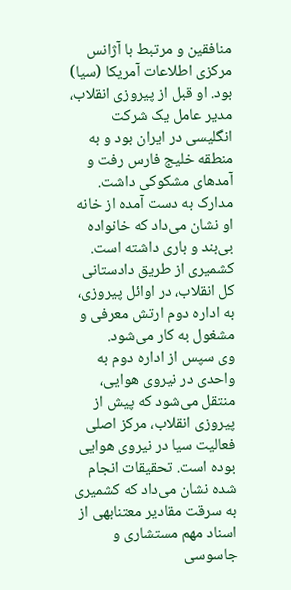منافقین و مرتبط با آژانس مرکزی اطلاعات آمریکا (سیا) بود. او قبل از پیروزی انقلاب، مدیر عامل یک شرکت انگلیسی در ایران بود و به منطقه خلیج فارس رفت و آمدهای مشکوکی داشت.
مدارک به دست آمده از خانه او نشان می‌داد که خانواده بی‌بند و باری داشته است. کشمیری از طریق دادستانی کل انقلاب، در اوائل پیروزی، به اداره دوم ارتش معرفی و مشغول به کار می‌شود.
وی سپس از اداره دوم به واحدی در نیروی هوایی، منتقل می‌شود که پیش از پیروزی انقلاب، مرکز اصلی فعالیت سیا در نیروی هوایی بوده است. تحقیقات انجام شده نشان می‌داد که کشمیری به سرقت مقادیر معتنابهی از اسناد مهم مستشاری و جاسوسی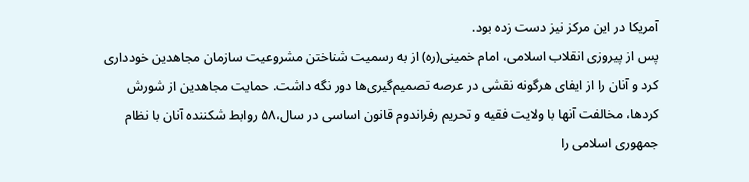آمریکا در این مرکز نیز دست زده بود.
پس از پیروزی انقلاب اسلامی، امام خمینی(ره) از به رسمیت شناختن مشروعیت سازمان مجاهدین خودداری کرد و آنان را از ایفای هرگونه نقشی در عرصه تصمیم‌گیری‌‌ها دور نگه داشت. حمایت مجاهدین از شورش کردها، مخالفت آنها با ولایت فقیه و تحریم رفراندوم قانون اساسی در سال،۵۸ روابط شکننده آنان با نظام جمهوری اسلامی ‌را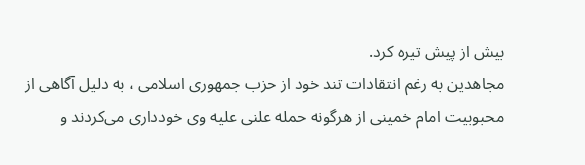بیش از پیش تیره کرد.
مجاهدین به رغم انتقادات تند خود از حزب جمهوری اسلامی ، به دلیل آگاهی از محبوبیت امام خمینی از هرگونه حمله علنی علیه وی خودداری می‌کردند و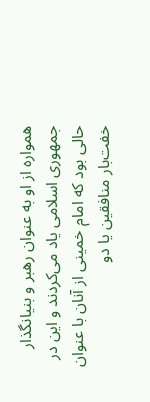همواره از او به عنوان رهبر و بنیانگذار جمهوری اسلامی ‌یاد می‌کردند و این در حالی بود که امام خمینی از آنان با عنوان خفت‌بار منافقین یا دو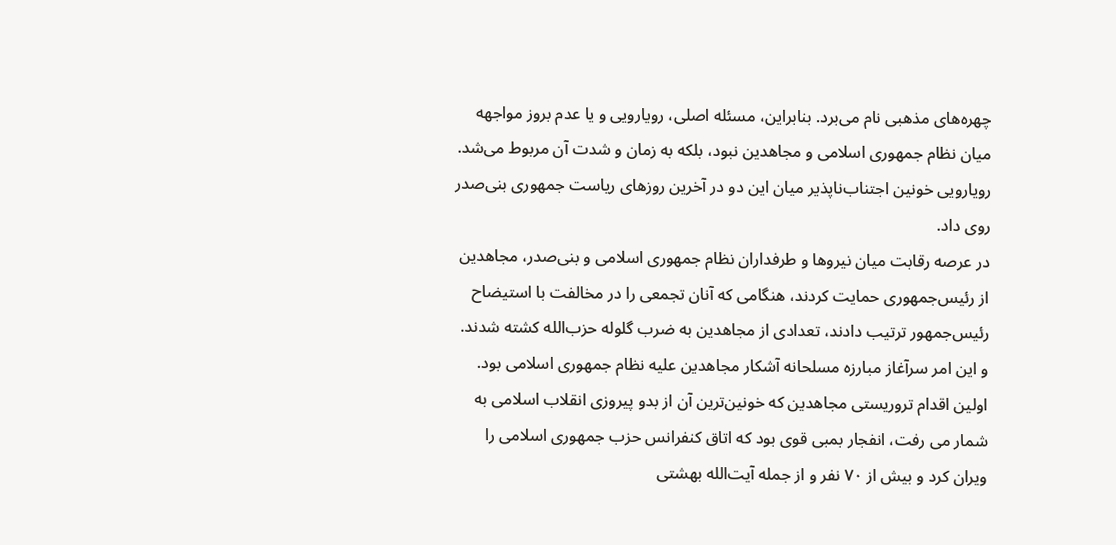چهره‌های مذهبی نام می‌برد. بنابراین، مسئله اصلی، رویارویی و یا عدم بروز مواجهه میان نظام جمهوری اسلامی ‌و مجاهدین نبود، بلکه به زمان و شدت آن مربوط می‌شد. رویارویی خونین اجتناب‌ناپذیر میان این دو در آخرین روزهای ریاست جمهوری بنی‌صدر روی داد.
در عرصه رقابت میان نیروها و طرفداران نظام جمهوری اسلامی ‌و بنی‌صدر، مجاهدین از رئیس‌جمهوری حمایت کردند، هنگامی ‌که آنان تجمعی را در مخالفت با استیضاح رئیس‌جمهور ترتیب دادند، تعدادی از مجاهدین به ضرب گلوله حزب‌الله کشته شدند. و این امر سرآغاز مبارزه مسلحانه آشکار مجاهدین علیه نظام جمهوری اسلامی ‌بود.
اولین اقدام تروریستی مجاهدین که خونین‌ترین آن از بدو پیروزی انقلاب اسلامی ‌به شمار می‌ رفت، انفجار بمبی قوی بود که اتاق کنفرانس حزب جمهوری اسلامی ‌را ویران کرد و بیش از ۷۰ نفر و از جمله آیت‌الله بهشتی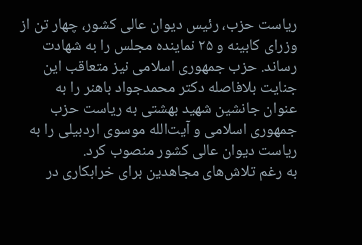ریاست حزب، رئیس دیوان عالی کشور، چهار تن از وزرای کابینه و ۲۵ نماینده مجلس را به شهادت رساند. حزب جمهوری اسلامی ‌نیز متعاقب این جنایت بلافاصله دکتر محمدجواد باهنر را به عنوان جانشین شهید بهشتی به ریاست حزب جمهوری اسلامی ‌و آیت‌الله موسوی اردبیلی را به ریاست دیوان عالی کشور منصوب کرد.
به رغم تلاش‌های مجاهدین برای خرابکاری در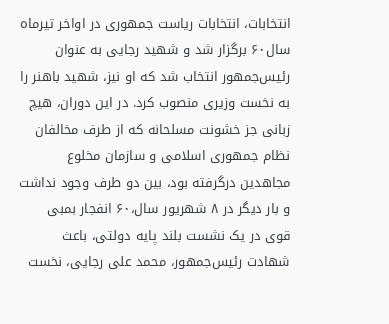انتخابات، انتخابات ریاست جمهوری در اواخر تیرماه سال۶۰ برگزار شد و شهید رجایی به عنوان رئیس‌جمهور انتخاب شد که او نیز، شهید باهنر را به نخست وزیری منصوب کرد. در این دوران، هیچ زبانی جز خشونت مسلحانه که از طرف مخالفان نظام جمهوری اسلامی ‌و سازمان مخلوع مجاهدین درگرفته بود، بین دو طرف وجود نداشت و بار دیگر در ۸ شهریور سال،۶۰ انفجار بمبی قوی در یک نشست بلند پایه دولتی، باعث شهادت رئیس‌جمهور، محمد علی رجایی، نخست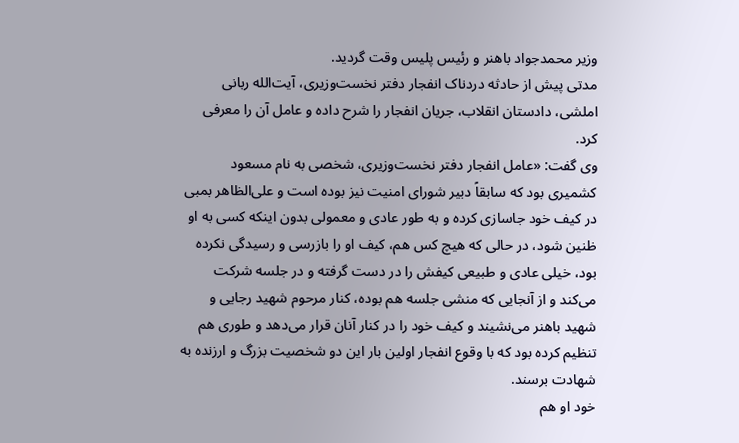وزیر محمدجواد باهنر و رئیس پلیس وقت گردید.
مدتی پیش از حادثه دردناک انفجار دفتر نخست‌وزیری، آیت‌الله ربانی املشی، دادستان انقلاب، جریان انفجار را شرح داده و عامل آن را معرفی کرد.
وی گفت: «عامل انفجار دفتر نخست‌وزیری، شخصی به نام مسعود کشمیری بود که سابقاً دبیر شورای امنیت نیز بوده است و علی‌الظاهر بمبی در کیف خود جاسازی کرده و به طور عادی و معمولی بدون اینکه کسی به او ظنین شود، در حالی که هیچ کس هم، کیف او را بازرسی و رسیدگی نکرده بود، خیلی عادی و طبیعی کیفش را در دست گرفته و در جلسه شرکت می‌کند و از آنجایی که منشی جلسه هم بوده، کنار مرحوم شهید رجایی و شهید باهنر می‌نشیند و کیف خود را در کنار آنان قرار می‌دهد و طوری هم تنظیم کرده بود که با وقوع انفجار اولین بار این دو شخصیت بزرگ و ارزنده به شهادت برسند.
خود او هم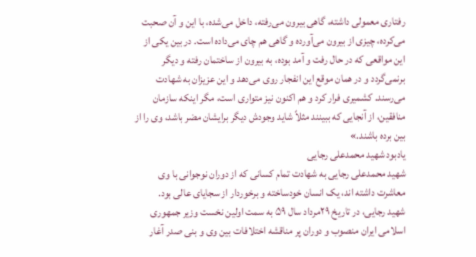رفتاری معمولی داشته، گاهی بیرون می‌رفته، داخل می‌شده، با این و آن صحبت می‌کرده، چیزی از بیرون می‌آورده و گاهی هم چای می‌داده است. در بین یکی از این مواقعی که در حال رفت و آمد بوده، به بیرون از ساختمان رفته و دیگر برنمی‌گردد و در همان موقع این انفجار روی می‌دهد و این عزیزان به شهادت می‌رسند. کشمیری فرار کرد و هم اکنون نیز متواری است، مگر اینکه سازمان منافقین، از آنجایی که ببینند مثلاً شاید وجودش دیگر برایشان مضر باشد، وی را از بین برده باشند.»
یادبود شهید محمدعلی رجایی
شهید محمدعلی رجایی به شهادت تمام کسانی که از دوران نوجوانی با وی معاشرت داشته اند، یک انسان خودساخته و برخوردار از سجایای عالی بود.
شهید رجایی، در تاریخ ۲۹مرداد سال ۵۹ به سمت اولین نخست وزیر جمهوری اسلامی ‌ایران منصوب و دوران پر مناقشه اختلافات بین وی و بنی صدر آغار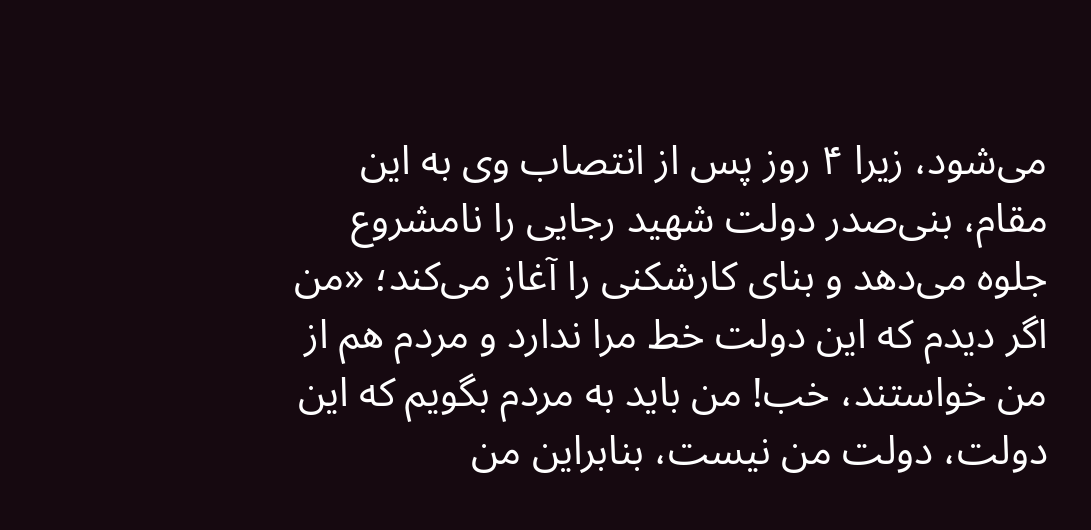می‌شود، زیرا ۴ روز پس از انتصاب وی به این مقام، بنی‌صدر دولت شهید رجایی را نامشروع جلوه می‌دهد و بنای کارشکنی را آغاز می‌کند؛ «من اگر دیدم که این دولت خط مرا ندارد و مردم هم از من خواستند، خب! من باید به مردم بگویم که این دولت، دولت من نیست، بنابراین من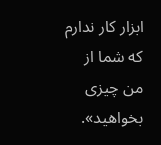ابزار کار ندارم که شما از من چیزی بخواهید».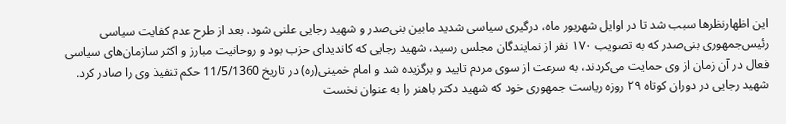این اظهارنظرها سبب شد تا در اوایل شهریور ماه، درگیری سیاسی شدید مابین بنی‌صدر و شهید رجایی علنی شود. بعد از طرح عدم کفایت سیاسی رئیس‌جمهوری بنی‌صدر که به تصویب ۱۷۰ نفر از نمایندگان مجلس رسید، شهید رجایی که کاندیدای حزب بود و روحانیت مبارز و اکثر سازمان‌های سیاسی فعال در آن زمان از وی حمایت می‌کردند، به سرعت از سوی مردم تایید و برگزیده شد و امام خمینی(ره) در تاریخ 11/5/1360 حکم تنفیذ وی را صادر کرد.
شهید رجایی در دوران کوتاه ۲۹ روزه ریاست جمهوری خود که شهید دکتر باهنر را به عنوان نخست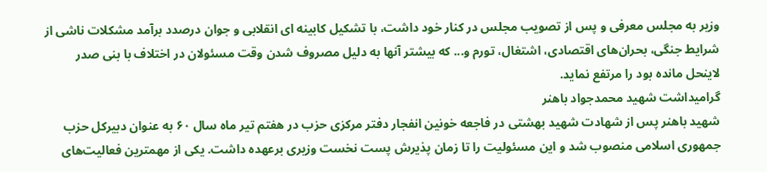وزیر به مجلس معرفی و پس از تصویب مجلس در کنار خود داشت، با تشکیل کابینه ای انقلابی و جوان درصدد برآمد مشکلات ناشی از شرایط جنگی، بحران‌های اقتصادی، اشتغال، تورم و... که بیشتر آنها به دلیل مصروف شدن وقت مسئولان در اختلاف با بنی صدر لاینحل مانده بود را مرتفع نماید.
گرامیداشت شهید محمدجواد باهنر
شهید باهنر پس از شهادت شهید بهشتی در فاجعه خونین انفجار دفتر مرکزی حزب در هفتم تیر ماه سال ۶۰ به عنوان دبیرکل حزب جمهوری اسلامی ‌منصوب شد و این مسئولیت را تا زمان پذیرش پست نخست وزیری برعهده داشت. یکی از مهمترین فعالیت‌های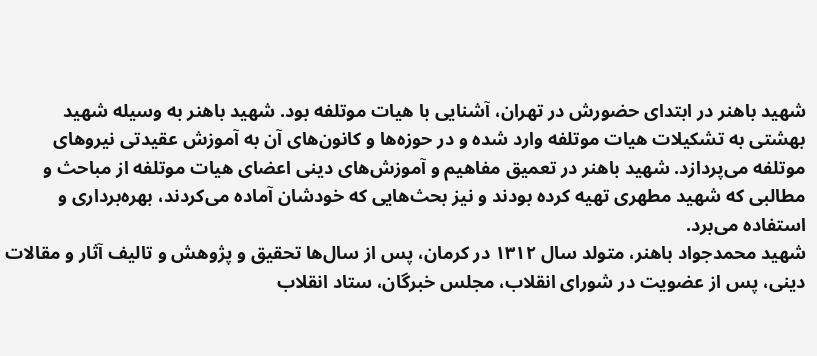شهید باهنر در ابتدای حضورش در تهران، آشنایی با هیات موتلفه بود. شهید باهنر به وسیله شهید بهشتی به تشکیلات هیات موتلفه وارد شده و در حوزه‌ها و کانون‌های آن به آموزش عقیدتی نیروهای موتلفه می‌پردازد. شهید باهنر در تعمیق مفاهیم و آموزش‌های دینی اعضای هیات موتلفه از مباحث و مطالبی که شهید مطهری تهیه کرده بودند و نیز بحث‌هایی که خودشان آماده می‌کردند، بهره‌برداری و استفاده می‌برد.
شهید محمدجواد باهنر، متولد سال ۱۳۱۲ در کرمان، پس از سال‌ها تحقیق و پژوهش و تالیف آثار و مقالات دینی، پس از عضویت در شورای انقلاب، مجلس خبرگان، ستاد انقلاب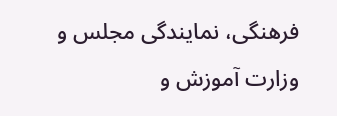فرهنگی، نمایندگی مجلس و وزارت آموزش و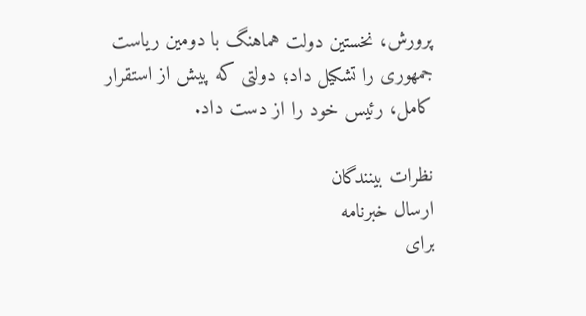پرورش، نخستین دولت هماهنگ با دومین ریاست جمهوری را تشکیل داد؛ دولتی که پیش از استقرار کامل، رئیس خود را از دست داد.

نظرات بینندگان
ارسال خبرنامه
برای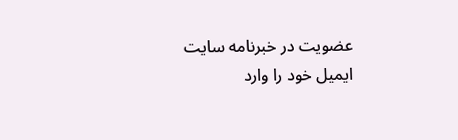عضویت در خبرنامه سایت ایمیل خود را وارد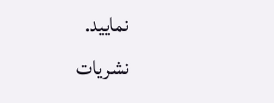نمایید.
نشریات